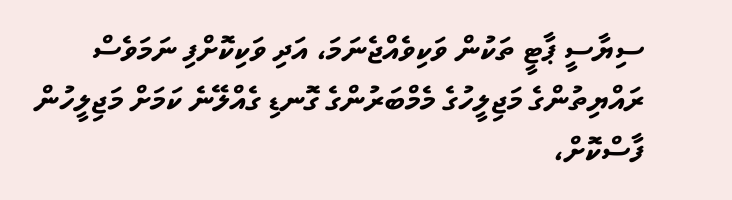ސިޔާސީ ޕާޓީ ތަކުން ވަކިވެއްޖެނަމަ، އަދި ވަކިކޮށްފި ނަމަވެސް ރައްޔިތުންގެ މަޖިލީހުގެ މެމްބަރުންގެ ގޮނޑި ގެއްލޭނެ ކަމަށް މަޖިލީހުން ފާސްކޮށް،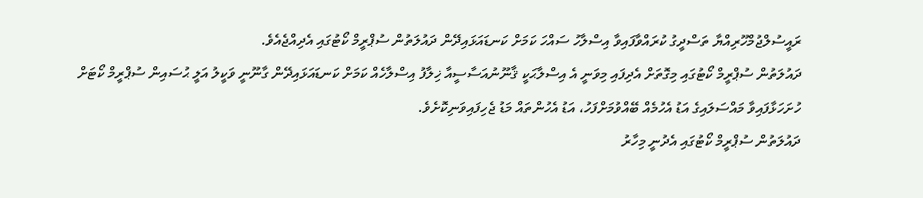ރައީސުލްޖުމްހޫރިއްޔާ ތަސްދީގު ކުރައްވާފައިވާ އިސްލާހު ސައްހަ ކަމަށް ކަނޑައަޅައިދޭން ދައުލަތުން ސުޕްރީމް ކޯޓުގައި އެދިއްޖެއެވެ.
ދައުލަތުން ސުޕްރީމް ކޯޓުގައި މިގޮތަށް އެދިފައި މިވަނީ އެ އިސްލާޙަކީ ޤާނޫނުއަސާސީއާ ޚިލާފު އިސްލާހެއް ކަމަށް ކަނޑައަޅައިދޭން ގާނޫނީ ވަކީލު އަލީ ޙުސައިން ސުޕްރީމް ކޯޓަށް ހުށަހަޅާފައިވާ މައްސަލައިގެ އަޑު އެހުމެއް ބޭއްވުމަށްފަހު، އަޑު އެހުންތައް މަޑު ޖެހިފައިވަނިކޮށެވެ.
ދައުލަތުން ސުޕްރީމް ކޯޓުގައި އެދުނީ މިހާރު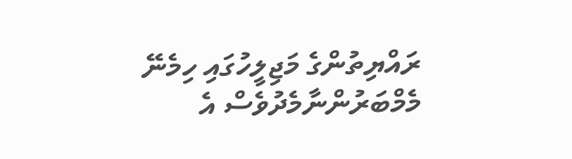ރައްޔިތުންގެ މަޖިލީހުގައި ހިމެނޭ މެމްބަރުންނާމެދުވެސް އެ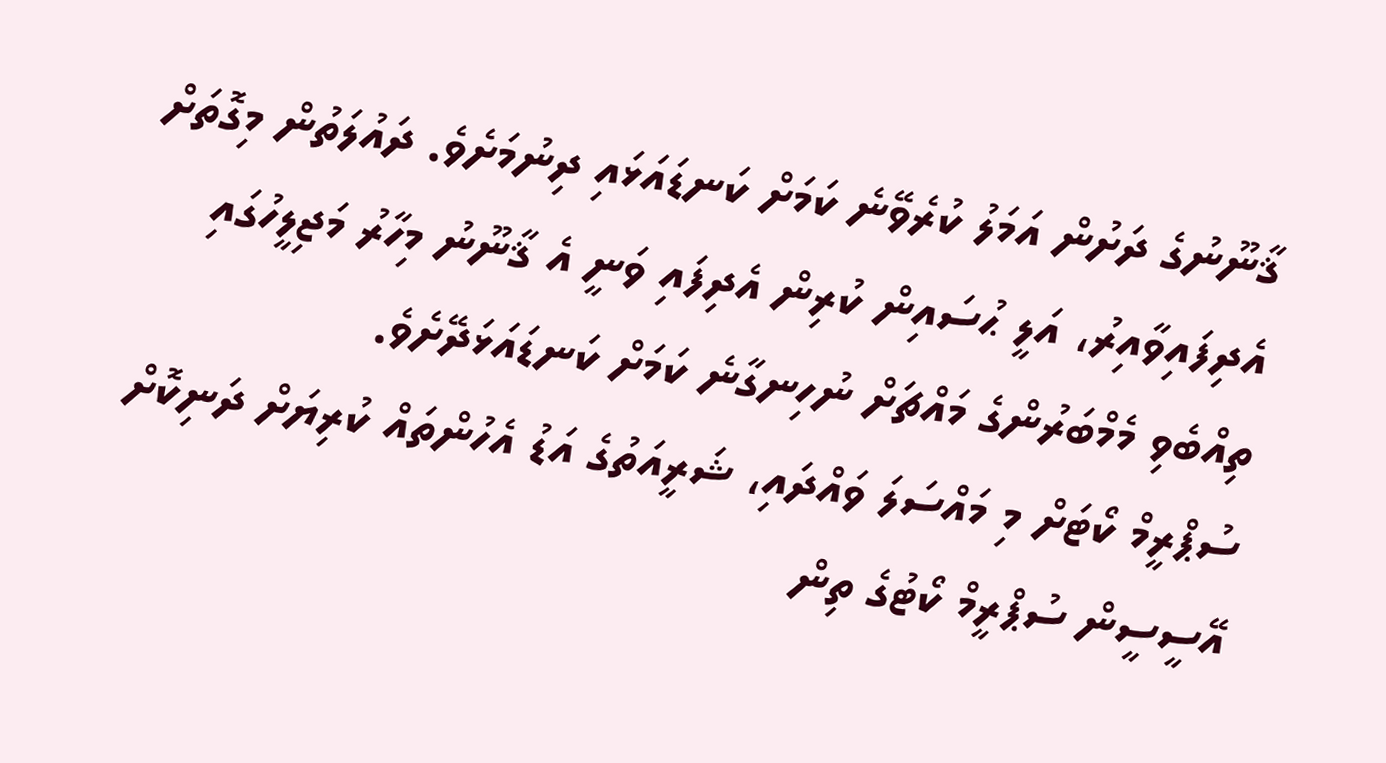ޤާނޫނުގެ ދަށުން އަމަލު ކުރެވޭނެ ކަމަށް ކަނޑައަޅައި ދިނުމަށެވެ. ދައުލަތުން މިގޮތަށް އެދިފައިވާއިރު، އަލީ ޙުސައިން ކުރިން އެދިފައި ވަނީ އެ ޤާނޫނު މިހާރު މަޖިލީހުގައި ތިއްބެވި މެމްބަރުންގެ މައްޗަށް ނުހިނގާނެ ކަމަށް ކަނޑައަޅަދޭށެވެ.
ސުޕްރީމް ކޯޓަށް މި މައްސަލަ ވައްދައި، ޝަރީއަތުގެ އަޑު އެހުންތައް ކުރިޔަށް ދަނިކޮށް އޭސީސީން ސުޕްރީމް ކޯޓުގެ ތިން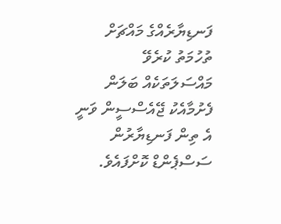ފަނޑިޔާރެއްގެ މައްޗަށް ތުހުމަތު ކުރެވޭ މައްސަލަތަކެއް ބަލަން ފެށުމާއެކު ޖޭއެސްސީން ވަނީ އެ ތިން ފަނޑިޔާރުން ސަސްޕެންޑް ކޮށްފައެވެ.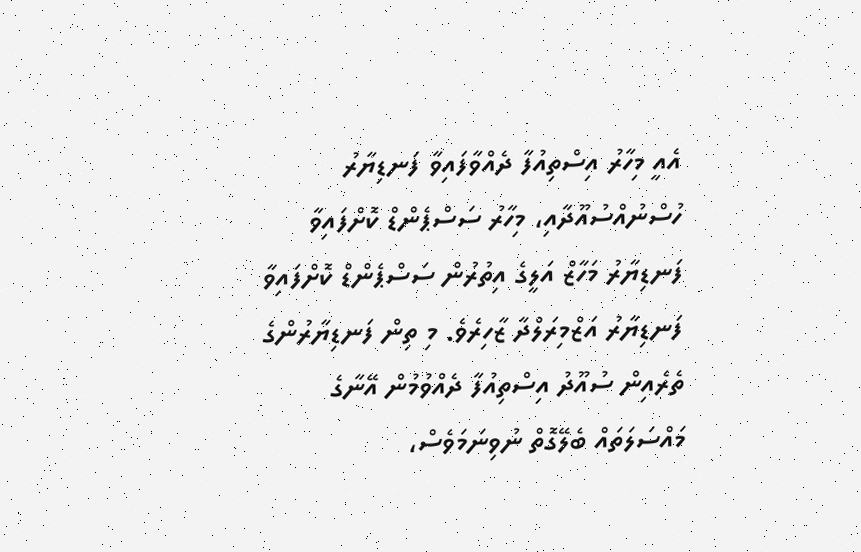އެއީ މިހާރު އިސްތިއުފާ ދެއްވާފައިވާ ފަނޑިޔާރު ހުސްނުއްސުއޫދާއި، މިހާރު ސަސްޕެންޑް ކޮށްފައިވާ ފަނޑިޔާރު މަހާޒް އަލީގެ އިތުރުން ސަސްޕެންޑް ކޮށްފައިވާ ފަނޑިޔާރު އަޒްމިރަލްދާ ޒާހިރެވެ. މި ތިން ފަނޑިޔާރުންގެ ތެރެއިން ސުއޫދު އިސްތިއުފާ ދެއްވުމުން އޭނާގެ މައްސަލަތައް ބެލޭގޮތް ނުވިނަމަވެސް،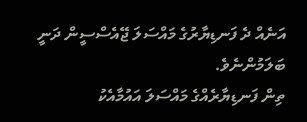އަނެއް ދެ ފަނޑިޔާރުގެ މައްސަލަ ޖޭއެސްސީން ދަނީ ބަލަމުންނެވެ.
ތިން ފަނޑިޔާރެއްގެ މައްސަލަ އައުމާއެކު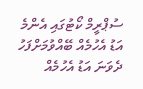ސުޕްރީމް ކޯޓުގައި އެންމެ އަޑު އެހުމެއް ބޭއްވުމަށްފަހު ދެވަނަ އަޑު އެހުމެއް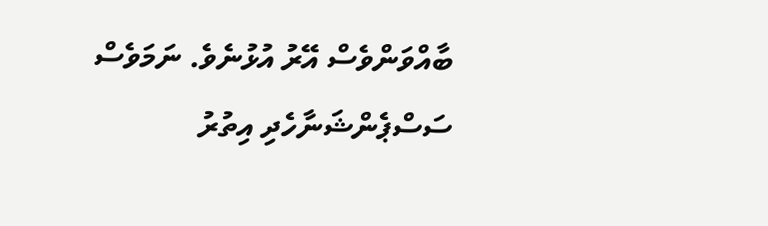ބާއްވަންވެސް އޭރު އުޅުނެވެ. ނަމަވެސް ސަސްޕެންޝަނާހެދި އިތުރު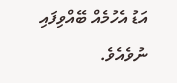އަޑު އެހުމެއް ބޭއްވިފައި ނުވެއެވެ.